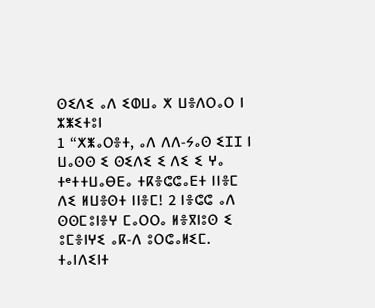ⵙⵉⴷⵉ ⴰⴷ ⵉⵀⵡⴰ ⵅ ⵡⴻⴷⵔⴰⵔ ⵏ ⵣⵥⵉⵜⵓⵏ
1 “ⵅⵥⴰⵔⴻⵜ, ⴰⴷ ⴷⴷ-ⵢⴰⵙ ⵉⵊⵊ ⵏ ⵡⴰⵙⵙ ⵉ ⵙⵉⴷⵉ ⵉ ⴷⵉ ⵉ ⵖⴰ ⵜᵉⵜⵜⵡⴰⴱⴹⴰ ⵜⴽⴻⵛⵛⴰⴹⵜ ⵏⵏⴻⵎ ⴷⵉ ⵍⵡⴻⵙⵜ ⵏⵏⴻⵎ! 2 ⵏⴻⵛⵛ ⴰⴷ ⵙⵙⵎⵓⵏⴻⵖ ⵎⴰⵔⵔⴰ ⵍⴻⴳⵏⵓⵙ ⵉ ⵓⵎⴻⵏⵖⵉ ⴰⴽ-ⴷ ⵓⵔⵛⴰⵍⵉⵎ. ⵜⴰⵏⴷⵉⵏⵜ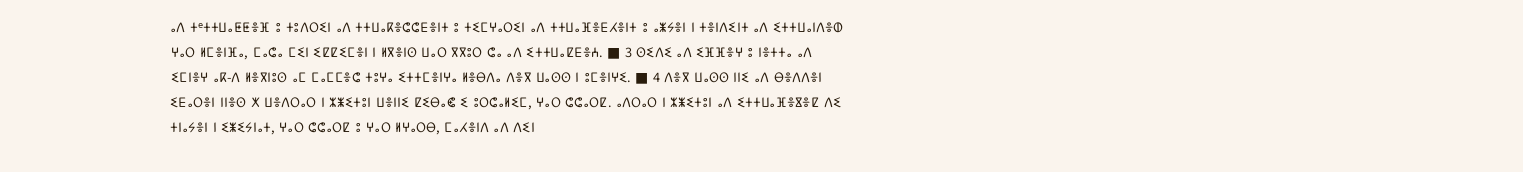ⴰⴷ ⵜᵉⵜⵜⵡⴰⵟⵟⴻⴼ ⵓ ⵜⵓⴷⵔⵉⵏ ⴰⴷ ⵜⵜⵡⴰⴽⴻⵛⵛⴹⴻⵏⵜ ⵓ ⵜⵉⵎⵖⴰⵔⵉⵏ ⴰⴷ ⵜⵜⵡⴰⴼⴻⴹⵃⴻⵏⵜ ⵓ ⴰⵥⵢⴻⵏ ⵏ ⵜⴻⵏⴷⵉⵏⵜ ⴰⴷ ⵉⵜⵜⵡⴰⵏⴷⴻⵀ ⵖⴰⵔ ⵍⵎⴻⵏⴼⴰ, ⵎⴰⵛⴰ ⵎⵉⵏ ⵉⵇⵇⵉⵎⴻⵏ ⵏ ⵍⴳⴻⵏⵙ ⵡⴰⵔ ⴳⴳⵓⵔ ⵛⴰ ⴰⴷ ⵉⵜⵜⵡⴰⵇⴹⴻⵄ. ■ 3 ⵙⵉⴷⵉ ⴰⴷ ⵉⴼⴼⴻⵖ ⵓ ⵏⴻⵜⵜⴰ ⴰⴷ ⵉⵎⵏⴻⵖ ⴰⴽ-ⴷ ⵍⴻⴳⵏⵓⵙ ⴰⵎ ⵎⴰⵎⵎⴻⵛ ⵜⵓⵖⴰ ⵉⵜⵜⵎⴻⵏⵖⴰ ⵍⴻⴱⴷⴰ ⴷⴻⴳ ⵡⴰⵙⵙ ⵏ ⵓⵎⴻⵏⵖⵉ. ■ 4 ⴷⴻⴳ ⵡⴰⵙⵙ ⵏⵏⵉ ⴰⴷ ⴱⴻⴷⴷⴻⵏ ⵉⴹⴰⵔⴻⵏ ⵏⵏⴻⵙ ⵅ ⵡⴻⴷⵔⴰⵔ ⵏ ⵣⵥⵉⵜⵓⵏ ⵡⴻⵏⵏⵉ ⵇⵉⴱⴰⵞ ⵉ ⵓⵔⵛⴰⵍⵉⵎ, ⵖⴰⵔ ⵛⵛⴰⵔⵇ. ⴰⴷⵔⴰⵔ ⵏ ⵣⵥⵉⵜⵓⵏ ⴰⴷ ⵉⵜⵜⵡⴰⴼⴻⴵⴻⵇ ⴷⵉ ⵜⵏⴰⵢⴻⵏ ⵏ ⵉⵥⵉⵢⵏⴰⵜ, ⵖⴰⵔ ⵛⵛⴰⵔⵇ ⵓ ⵖⴰⵔ ⵍⵖⴰⵔⴱ, ⵎⴰⵃⴻⵏⴷ ⴰⴷ ⴷⵉⵏ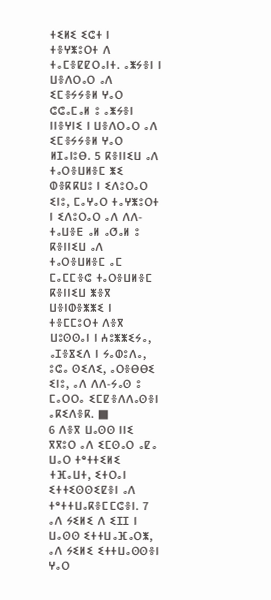ⵜⵉⵍⵉ ⵉⵛⵜ ⵏ ⵜⴻⵖⵥⵓⵔⵜ ⴷ ⵜⴰⵎⴻⵇⵇⵔⴰⵏⵜ. ⴰⵥⵢⴻⵏ ⵏ ⵡⴻⴷⵔⴰⵔ ⴰⴷ ⵉⵎⴻⵢⵢⴻⵍ ⵖⴰⵔ ⵛⵛⴰⵎⴰⵍ ⵓ ⴰⵥⵢⴻⵏ ⵏⵏⴻⵖⵏⵉ ⵏ ⵡⴻⴷⵔⴰⵔ ⴰⴷ ⵉⵎⴻⵢⵢⴻⵍ ⵖⴰⵔ ⵍⵊⴰⵏⵓⴱ. 5 ⴽⴻⵏⵏⵉⵡ ⴰⴷ ⵜⴰⵔⴻⵡⵍⴻⵎ ⵥⵉ ⵀⴻⴽⴽⵡⵓ ⵏ ⵉⴷⵓⵔⴰⵔ ⵉⵏⵓ, ⵎⴰⵖⴰⵔ ⵜⴰⵖⵥⵓⵔⵜ ⵏ ⵉⴷⵓⵔⴰⵔ ⴰⴷ ⴷⴷ-ⵜⴰⵡⴻⴹ ⴰⵍ ⴰⵚⴰⵍ ⵓ ⴽⴻⵏⵏⵉⵡ ⴰⴷ ⵜⴰⵔⴻⵡⵍⴻⵎ ⴰⵎ ⵎⴰⵎⵎⴻⵛ ⵜⴰⵔⴻⵡⵍⴻⵎ ⴽⴻⵏⵏⵉⵡ ⵥⴻⴳ ⵡⴻⵏⵀⴻⵥⵥⵉ ⵏ ⵜⴻⵎⵎⵓⵔⵜ ⴷⴻⴳ ⵡⵓⵙⵙⴰⵏ ⵏ ⵄⵓⵥⵥⵉⵢⴰ, ⴰⵊⴻⴵⵉⴷ ⵏ ⵢⴰⵀⵓⴷⴰ, ⵓⵛⴰ ⵙⵉⴷⵉ, ⴰⵔⴻⴱⴱⵉ ⵉⵏⵓ, ⴰⴷ ⴷⴷ-ⵢⴰⵙ ⵓ ⵎⴰⵔⵔⴰ ⵉⵎⵇⴻⴷⴷⴰⵙⴻⵏ ⴰⴽⵉⴷⴻⴽ. ■
6 ⴷⴻⴳ ⵡⴰⵙⵙ ⵏⵏⵉ ⴳⴳⵓⵔ ⴰⴷ ⵉⵎⵙⴰⵔ ⴰⵇⴰ ⵡⴰⵔ ⵜᵉⵜⵜⵉⵍⵉ ⵜⴼⴰⵡⵜ, ⵉⵜⵔⴰⵏ ⵉⵜⵜⵉⵙⵙⵉⵇⴻⵏ ⴰⴷ ⵜᵉⵜⵜⵡⴰⴽⴻⵎⵎⵛⴻⵏ. 7 ⴰⴷ ⵢⵉⵍⵉ ⴷ ⵉⵊⵊ ⵏ ⵡⴰⵙⵙ ⵉⵜⵜⵡⴰⴼⴰⵔⵥ, ⴰⴷ ⵢⵉⵍⵉ ⵉⵜⵜⵡⴰⵙⵙⴻⵏ ⵖⴰⵔ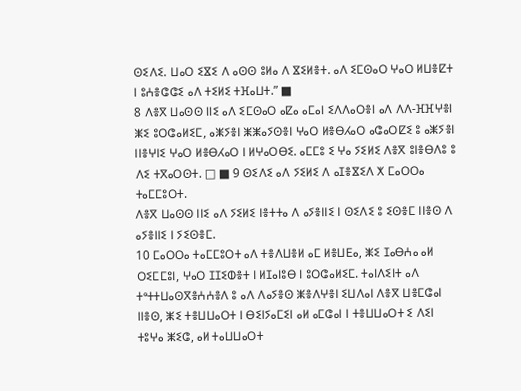ⵙⵉⴷⵉ. ⵡⴰⵔ ⵉⴵⵉ ⴷ ⴰⵙⵙ ⵓⵍⴰ ⴷ ⴵⵉⵍⴻⵜ. ⴰⴷ ⵉⵎⵙⴰⵔ ⵖⴰⵔ ⵍⵡⴻⵇⵜ ⵏ ⵓⵄⴻⵛⵛⵉ ⴰⴷ ⵜⵉⵍⵉ ⵜⴼⴰⵡⵜ.” ■
8 ⴷⴻⴳ ⵡⴰⵙⵙ ⵏⵏⵉ ⴰⴷ ⵉⵎⵙⴰⵔ ⴰⵇⴰ ⴰⵎⴰⵏ ⵉⴷⴷⴰⵔⴻⵏ ⴰⴷ ⴷⴷ-ⴼⴼⵖⴻⵏ ⵥⵉ ⵓⵔⵛⴰⵍⵉⵎ, ⴰⵥⵢⴻⵏ ⵥⵥⴰⵢⵙⴻⵏ ⵖⴰⵔ ⵍⴻⴱⵃⴰⵔ ⴰⵛⴰⵔⵇⵉ ⵓ ⴰⵥⵢⴻⵏ ⵏⵏⴻⵖⵏⵉ ⵖⴰⵔ ⵍⴻⴱⵃⴰⵔ ⵏ ⵍⵖⴰⵔⴱⵉ. ⴰⵎⵎⵓ ⵉ ⵖⴰ ⵢⵉⵍⵉ ⴷⴻⴳ ⵓⵏⴻⴱⴷⵓ ⵓ ⴷⵉ ⵜⴳⴰⵔⵙⵜ. □ ■ 9 ⵙⵉⴷⵉ ⴰⴷ ⵢⵉⵍⵉ ⴷ ⴰⵊⴻⴵⵉⴷ ⵅ ⵎⴰⵔⵔⴰ ⵜⴰⵎⵎⵓⵔⵜ.
ⴷⴻⴳ ⵡⴰⵙⵙ ⵏⵏⵉ ⴰⴷ ⵢⵉⵍⵉ ⵏⴻⵜⵜⴰ ⴷ ⴰⵢⴻⵏⵏⵉ ⵏ ⵙⵉⴷⵉ ⵓ ⵉⵙⴻⵎ ⵏⵏⴻⵙ ⴷ ⴰⵢⴻⵏⵏⵉ ⵏ ⵢⵉⵙⴻⵎ.
10 ⵎⴰⵔⵔⴰ ⵜⴰⵎⵎⵓⵔⵜ ⴰⴷ ⵜⴻⴷⵡⴻⵍ ⴰⵎ ⵍⴻⵡⴹⴰ, ⵥⵉ ⵊⴰⴱⵄⴰ ⴰⵍ ⵔⵉⵎⵎⵓⵏ, ⵖⴰⵔ ⵊⵊⵉⵀⴻⵜ ⵏ ⵍⵊⴰⵏⵓⴱ ⵏ ⵓⵔⵛⴰⵍⵉⵎ. ⵜⴰⵏⴷⵉⵏⵜ ⴰⴷ ⵜᵉⵜⵜⵡⴰⵙⴳⴻⵄⵄⴻⴷ ⵓ ⴰⴷ ⴷⴰⵢⴻⵙ ⵥⴻⴷⵖⴻⵏ ⵉⵡⴷⴰⵏ ⴷⴻⴳ ⵡⴻⵎⵛⴰⵏ ⵏⵏⴻⵙ, ⵥⵉ ⵜⴻⵡⵡⴰⵔⵜ ⵏ ⴱⵉⵏⵢⴰⵎⵉⵏ ⴰⵍ ⴰⵎⵛⴰⵏ ⵏ ⵜⴻⵡⵡⴰⵔⵜ ⵉ ⴷⵉⵏ ⵜⵓⵖⴰ ⵥⵉⵛ, ⴰⵍ ⵜⴰⵡⵡⴰⵔⵜ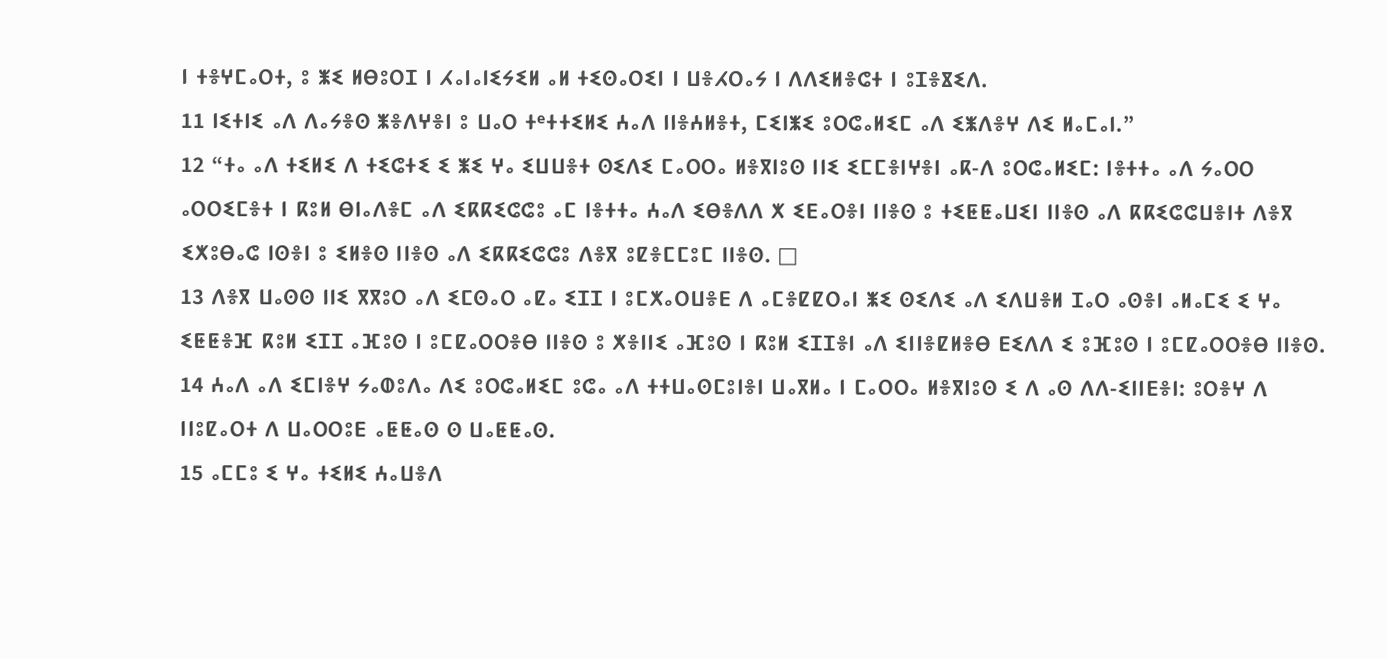ⵏ ⵜⴻⵖⵎⴰⵔⵜ, ⵓ ⵥⵉ ⵍⴱⵓⵔⵊ ⵏ ⵃⴰⵏⴰⵏⵉⵢⵉⵍ ⴰⵍ ⵜⵉⵙⴰⵔⵉⵏ ⵏ ⵡⴻⵃⵔⴰⵢ ⵏ ⴷⴷⵉⵍⴻⵛⵜ ⵏ ⵓⵊⴻⴵⵉⴷ.
11 ⵏⵉⵜⵏⵉ ⴰⴷ ⴷⴰⵢⴻⵙ ⵥⴻⴷⵖⴻⵏ ⵓ ⵡⴰⵔ ⵜᵉⵜⵜⵉⵍⵉ ⵄⴰⴷ ⵏⵏⴻⵄⵍⴻⵜ, ⵎⵉⵏⵥⵉ ⵓⵔⵛⴰⵍⵉⵎ ⴰⴷ ⵉⵥⴷⴻⵖ ⴷⵉ ⵍⴰⵎⴰⵏ.”
12 “ⵜⴰ ⴰⴷ ⵜⵉⵍⵉ ⴷ ⵜⵉⵛⵜⵉ ⵉ ⵥⵉ ⵖⴰ ⵉⵡⵡⴻⵜ ⵙⵉⴷⵉ ⵎⴰⵔⵔⴰ ⵍⴻⴳⵏⵓⵙ ⵏⵏⵉ ⵉⵎⵎⴻⵏⵖⴻⵏ ⴰⴽ-ⴷ ⵓⵔⵛⴰⵍⵉⵎ: ⵏⴻⵜⵜⴰ ⴰⴷ ⵢⴰⵔⵔ ⴰⵔⵔⵉⵎⴻⵜ ⵏ ⴽⵓⵍ ⴱⵏⴰⴷⴻⵎ ⴰⴷ ⵉⴽⴽⵉⵛⵛⵓ ⴰⵎ ⵏⴻⵜⵜⴰ ⵄⴰⴷ ⵉⴱⴻⴷⴷ ⵅ ⵉⴹⴰⵔⴻⵏ ⵏⵏⴻⵙ ⵓ ⵜⵉⵟⵟⴰⵡⵉⵏ ⵏⵏⴻⵙ ⴰⴷ ⴽⴽⵉⵛⵛⵡⴻⵏⵜ ⴷⴻⴳ ⵉⵅⵓⴱⴰⵛ ⵏⵙⴻⵏ ⵓ ⵉⵍⴻⵙ ⵏⵏⴻⵙ ⴰⴷ ⵉⴽⴽⵉⵛⵛⵓ ⴷⴻⴳ ⵓⵇⴻⵎⵎⵓⵎ ⵏⵏⴻⵙ. □
13 ⴷⴻⴳ ⵡⴰⵙⵙ ⵏⵏⵉ ⴳⴳⵓⵔ ⴰⴷ ⵉⵎⵙⴰⵔ ⴰⵇⴰ ⵉⵊⵊ ⵏ ⵓⵎⵅⴰⵔⵡⴻⴹ ⴷ ⴰⵎⴻⵇⵇⵔⴰⵏ ⵥⵉ ⵙⵉⴷⵉ ⴰⴷ ⵉⴷⵡⴻⵍ ⵊⴰⵔ ⴰⵙⴻⵏ ⴰⵍⴰⵎⵉ ⵉ ⵖⴰ ⵉⵟⵟⴻⴼ ⴽⵓⵍ ⵉⵊⵊ ⴰⴼⵓⵙ ⵏ ⵓⵎⵇⴰⵔⵔⴻⴱ ⵏⵏⴻⵙ ⵓ ⵅⴻⵏⵏⵉ ⴰⴼⵓⵙ ⵏ ⴽⵓⵍ ⵉⵊⵊⴻⵏ ⴰⴷ ⵉⵏⵏⴻⵇⵍⴻⴱ ⴹⵉⴷⴷ ⵉ ⵓⴼⵓⵙ ⵏ ⵓⵎⵇⴰⵔⵔⴻⴱ ⵏⵏⴻⵙ.
14 ⵄⴰⴷ ⴰⴷ ⵉⵎⵏⴻⵖ ⵢⴰⵀⵓⴷⴰ ⴷⵉ ⵓⵔⵛⴰⵍⵉⵎ ⵓⵛⴰ ⴰⴷ ⵜⵜⵡⴰⵙⵎⵓⵏⴻⵏ ⵡⴰⴳⵍⴰ ⵏ ⵎⴰⵔⵔⴰ ⵍⴻⴳⵏⵓⵙ ⵉ ⴷ ⴰⵙ ⴷⴷ-ⵉⵏⵏⴹⴻⵏ: ⵓⵔⴻⵖ ⴷ ⵏⵏⵓⵇⴰⵔⵜ ⴷ ⵡⴰⵔⵔⵓⴹ ⴰⵟⵟⴰⵙ ⵙ ⵡⴰⵟⵟⴰⵙ.
15 ⴰⵎⵎⵓ ⵉ ⵖⴰ ⵜⵉⵍⵉ ⵄⴰⵡⴻⴷ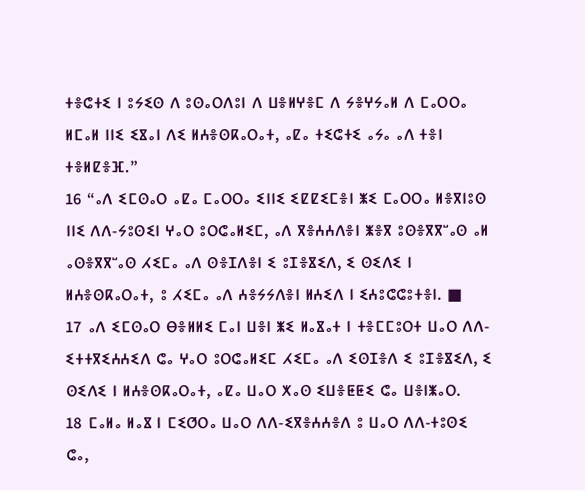ⵜⴻⵛⵜⵉ ⵏ ⵓⵢⵉⵙ ⴷ ⵓⵙⴰⵔⴷⵓⵏ ⴷ ⵡⴻⵍⵖⴻⵎ ⴷ ⵢⴻⵖⵢⴰⵍ ⴷ ⵎⴰⵔⵔⴰ ⵍⵎⴰⵍ ⵏⵏⵉ ⵉⴵⴰⵏ ⴷⵉ ⵍⵄⴻⵙⴽⴰⵔⴰⵜ, ⴰⵇⴰ ⵜⵉⵛⵜⵉ ⴰⵢⴰ ⴰⴷ ⵜⴻⵏ ⵜⴻⵍⵇⴻⴼ.”
16 “ⴰⴷ ⵉⵎⵙⴰⵔ ⴰⵇⴰ ⵎⴰⵔⵔⴰ ⵉⵏⵏⵉ ⵉⵇⵇⵉⵎⴻⵏ ⵥⵉ ⵎⴰⵔⵔⴰ ⵍⴻⴳⵏⵓⵙ ⵏⵏⵉ ⴷⴷ-ⵢⵓⵙⵉⵏ ⵖⴰⵔ ⵓⵔⵛⴰⵍⵉⵎ, ⴰⴷ ⴳⴻⵄⵄⴷⴻⵏ ⵥⴻⴳ ⵓⵙⴻⴳⴳⵯⴰⵙ ⴰⵍ ⴰⵙⴻⴳⴳⵯⴰⵙ ⵃⵉⵎⴰ ⴰⴷ ⵙⴻⵊⴷⴻⵏ ⵉ ⵓⵊⴻⴵⵉⴷ, ⵉ ⵙⵉⴷⵉ ⵏ ⵍⵄⴻⵙⴽⴰⵔⴰⵜ, ⵓ ⵃⵉⵎⴰ ⴰⴷ ⵄⴻⵢⵢⴷⴻⵏ ⵍⵄⵉⴷ ⵏ ⵉⵄⵓⵛⵛⵓⵜⴻⵏ. ■
17 ⴰⴷ ⵉⵎⵙⴰⵔ ⴱⴻⵍⵍⵉ ⵎⴰⵏ ⵡⴻⵏ ⵥⵉ ⵍⴰⴵⴰⵜ ⵏ ⵜⴻⵎⵎⵓⵔⵜ ⵡⴰⵔ ⴷⴷ-ⵉⵜⵜⴳⵉⵄⵄⵉⴷ ⵛⴰ ⵖⴰⵔ ⵓⵔⵛⴰⵍⵉⵎ ⵃⵉⵎⴰ ⴰⴷ ⵉⵙⵊⴻⴷ ⵉ ⵓⵊⴻⴵⵉⴷ, ⵉ ⵙⵉⴷⵉ ⵏ ⵍⵄⴻⵙⴽⴰⵔⴰⵜ, ⴰⵇⴰ ⵡⴰⵔ ⵅⴰⵙ ⵉⵡⴻⵟⵟⵉ ⵛⴰ ⵡⴻⵏⵥⴰⵔ.
18 ⵎⴰⵍⴰ ⵍⴰⴵ ⵏ ⵎⵉⵚⵔⴰ ⵡⴰⵔ ⴷⴷ-ⵉⴳⴻⵄⵄⴻⴷ ⵓ ⵡⴰⵔ ⴷⴷ-ⵜⵓⵙⵉ ⵛⴰ,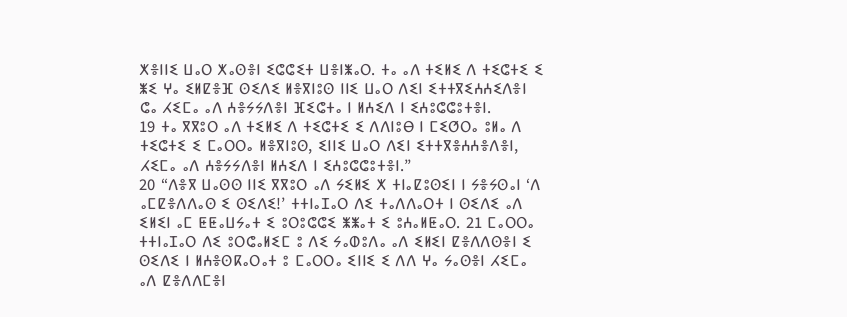ⵅⴻⵏⵏⵉ ⵡⴰⵔ ⵅⴰⵙⴻⵏ ⵉⵛⵛⵉⵜ ⵡⴻⵏⵥⴰⵔ. ⵜⴰ ⴰⴷ ⵜⵉⵍⵉ ⴷ ⵜⵉⵛⵜⵉ ⵉ ⵥⵉ ⵖⴰ ⵉⵍⵇⴻⴼ ⵙⵉⴷⵉ ⵍⴻⴳⵏⵓⵙ ⵏⵏⵉ ⵡⴰⵔ ⴷⵉⵏ ⵉⵜⵜⴳⵉⵄⵄⵉⴷⴻⵏ ⵛⴰ ⵃⵉⵎⴰ ⴰⴷ ⵄⴻⵢⵢⴷⴻⵏ ⴼⵉⵛⵜⴰ ⵏ ⵍⵄⵉⴷ ⵏ ⵉⵄⵓⵛⵛⵓⵜⴻⵏ.
19 ⵜⴰ ⴳⴳⵓⵔ ⴰⴷ ⵜⵉⵍⵉ ⴷ ⵜⵉⵛⵜⵉ ⵉ ⴷⴷⵏⵓⴱ ⵏ ⵎⵉⵚⵔⴰ ⵓⵍⴰ ⴷ ⵜⵉⵛⵜⵉ ⵉ ⵎⴰⵔⵔⴰ ⵍⴻⴳⵏⵓⵙ, ⵉⵏⵏⵉ ⵡⴰⵔ ⴷⵉⵏ ⵉⵜⵜⴳⴻⵄⵄⴻⴷⴻⵏ, ⵃⵉⵎⴰ ⴰⴷ ⵄⴻⵢⵢⴷⴻⵏ ⵍⵄⵉⴷ ⵏ ⵉⵄⵓⵛⵛⵓⵜⴻⵏ.”
20 “ⴷⴻⴳ ⵡⴰⵙⵙ ⵏⵏⵉ ⴳⴳⵓⵔ ⴰⴷ ⵢⵉⵍⵉ ⵅ ⵜⵏⴰⵇⵓⵙⵉⵏ ⵏ ⵢⴻⵢⵙⴰⵏ ‘ⴷ ⴰⵎⵇⴻⴷⴷⴰⵙ ⵉ ⵙⵉⴷⵉ!’ ⵜⵜⵏⴰⵊⴰⵔ ⴷⵉ ⵜⴰⴷⴷⴰⵔⵜ ⵏ ⵙⵉⴷⵉ ⴰⴷ ⵉⵍⵉⵏ ⴰⵎ ⵟⵟⴰⵡⵢⴰⵜ ⵉ ⵓⵔⵓⵛⵛⵉ ⵥⵥⴰⵜ ⵉ ⵓⵄⴰⵍⵟⴰⵔ. 21 ⵎⴰⵔⵔⴰ ⵜⵜⵏⴰⵊⴰⵔ ⴷⵉ ⵓⵔⵛⴰⵍⵉⵎ ⵓ ⴷⵉ ⵢⴰⵀⵓⴷⴰ ⴰⴷ ⵉⵍⵉⵏ ⵇⴻⴷⴷⵙⴻⵏ ⵉ ⵙⵉⴷⵉ ⵏ ⵍⵄⴻⵙⴽⴰⵔⴰⵜ ⵓ ⵎⴰⵔⵔⴰ ⵉⵏⵏⵉ ⵉ ⴷⴷ ⵖⴰ ⵢⴰⵙⴻⵏ ⵃⵉⵎⴰ ⴰⴷ ⵇⴻⴷⴷⵎⴻⵏ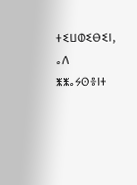ⵜⵉⵡⵀⵉⴱⵉⵏ, ⴰⴷ ⵥⵥⴰⵢⵙⴻⵏⵜ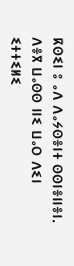ⴽⵙⵉⵏ ⵓ ⴰⴷ ⴷⴰⵢⵙⴻⵏⵜ ⵙⵙⵏⴻⵏⵏⴻⵏ.
ⴷⴻⴳ ⵡⴰⵙⵙ ⵏⵏⵉ ⵡⴰⵔ ⴷⵉⵏ ⵉⵜⵜⵉⵍⵉ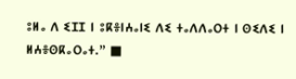ⵓⵍⴰ ⴷ ⵉⵊⵊ ⵏ ⵓⴽⴻⵏⵄⴰⵏⵉ ⴷⵉ ⵜⴰⴷⴷⴰⵔⵜ ⵏ ⵙⵉⴷⵉ ⵏ ⵍⵄⴻⵙⴽⴰⵔⴰⵜ.” ■